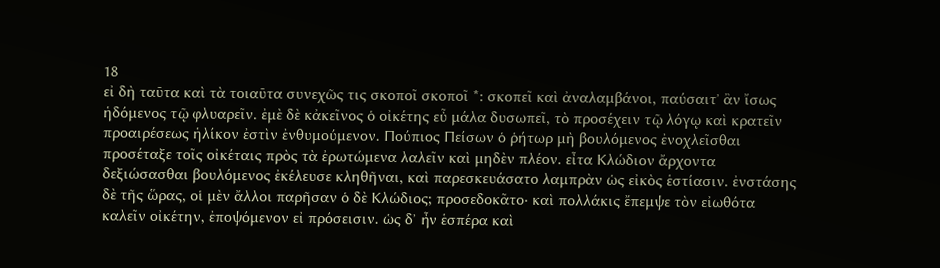18
εἰ δὴ ταῦτα καὶ τὰ τοιαῦτα συνεχῶς τις σκοποῖ σκοποῖ *: σκοπεῖ καὶ ἀναλαμβάνοι, παύσαιτʼ ἂν ἴσως ἡδόμενος τῷ φλυαρεῖν. ἐμὲ δὲ κἀκεῖνος ὁ οἰκέτης εὖ μάλα δυσωπεῖ, τὸ προσέχειν τῷ λόγῳ καὶ κρατεῖν προαιρέσεως ἡλίκον ἐστὶν ἐνθυμούμενον. Πούπιος Πείσων ὁ ῥήτωρ μὴ βουλόμενος ἐνοχλεῖσθαι προσέταξε τοῖς οἰκέταις πρὸς τὰ ἐρωτώμενα λαλεῖν καὶ μηδὲν πλέον. εἶτα Κλώδιον ἄρχοντα δεξιώσασθαι βουλόμενος ἐκέλευσε κληθῆναι, καὶ παρεσκευάσατο λαμπρὰν ὡς εἰκὸς ἑστίασιν. ἐνστάσης δὲ τῆς ὥρας, οἱ μὲν ἄλλοι παρῆσαν ὁ δὲ Κλώδιος; προσεδοκᾶτο· καὶ πολλάκις ἔπεμψε τὸν εἰωθότα καλεῖν οἰκέτην, ἐποψόμενον εἰ πρόσεισιν. ὡς δʼ ἦν ἑσπέρα καὶ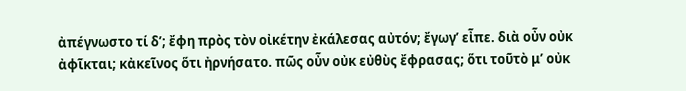ἀπέγνωστο τί δʼ; ἔφη πρὸς τὸν οἰκέτην ἐκάλεσας αὐτόν; ἔγωγʼ εἶπε. διὰ οὖν οὐκ ἀφῖκται; κἀκεῖνος ὅτι ἠρνήσατο. πῶς οὖν οὐκ εὐθὺς ἔφρασας; ὅτι τοῦτὸ μʼ οὐκ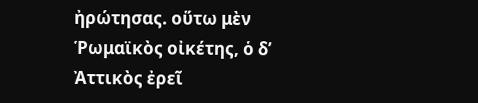ἠρώτησας. οὕτω μὲν Ῥωμαϊκὸς οἰκέτης, ὁ δʼ Ἀττικὸς ἐρεῖ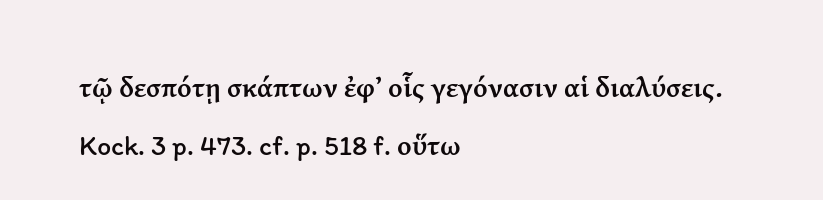τῷ δεσπότῃ σκάπτων ἐφʼ οἷς γεγόνασιν αἱ διαλύσεις. Kock. 3 p. 473. cf. p. 518 f. οὕτω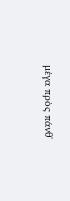μέγα πρὸς πάνθʼ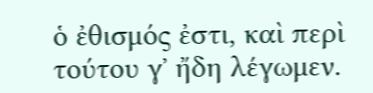ὁ ἐθισμός ἐστι, καὶ περὶ τούτου γʼ ἤδη λέγωμεν.